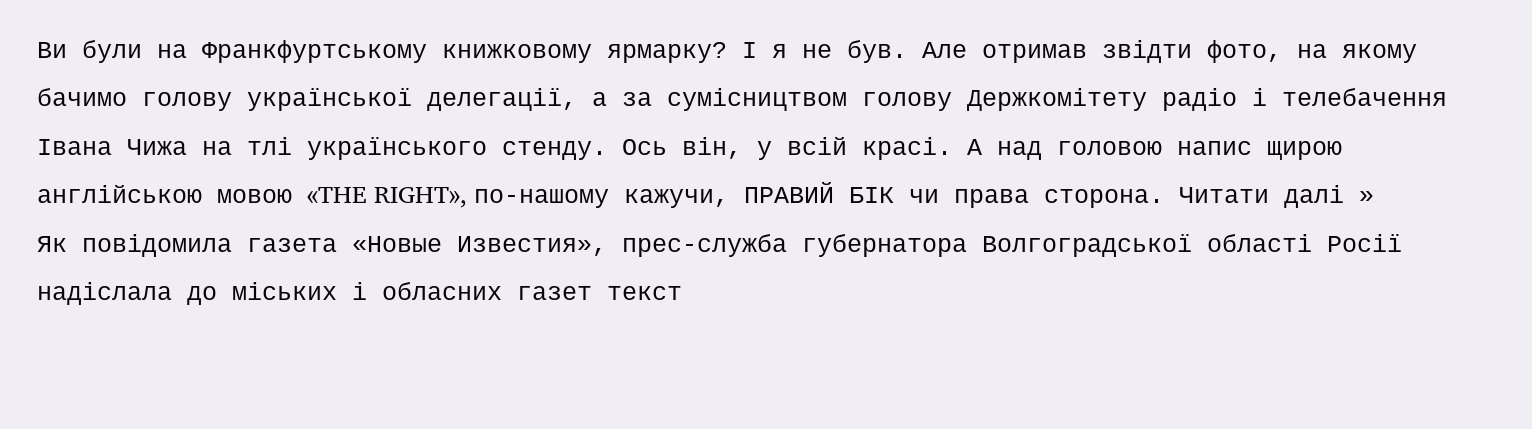Ви були на Франкфуртському книжковому ярмарку? І я не був. Але отримав звідти фото, на якому бачимо голову української делегації, а за сумісництвом голову Держкомітету радіо і телебачення Івана Чижа на тлі українського стенду. Ось він, у всій красі. А над головою напис щирою англійською мовою «THE RIGHT», по-нашому кажучи, ПРАВИЙ БІК чи права сторона. Читати далі »
Як повідомила газета «Новые Известия», прес-служба губернатора Волгоградської області Росії надіслала до міських і обласних газет текст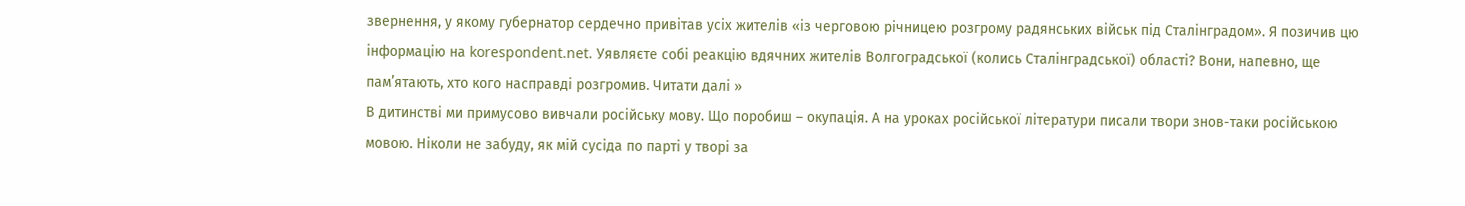звернення, у якому губернатор сердечно привітав усіх жителів «із черговою річницею розгрому радянських військ під Сталінградом». Я позичив цю інформацію на korespondent.net. Уявляєте собі реакцію вдячних жителів Волгоградської (колись Сталінградської) області? Вони, напевно, ще пам’ятають, хто кого насправді розгромив. Читати далі »
В дитинстві ми примусово вивчали російську мову. Що поробиш – окупація. А на уроках російської літератури писали твори знов-таки російською мовою. Ніколи не забуду, як мій сусіда по парті у творі за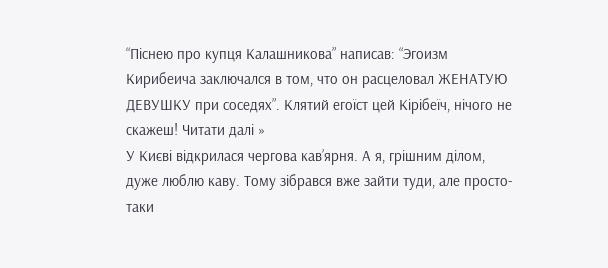“Піснею про купця Калашникова” написав: “Эгоизм Кирибеича заключался в том, что он расцеловал ЖЕНАТУЮ ДЕВУШКУ при соседях”. Клятий егоїст цей Кірібеїч, нічого не скажеш! Читати далі »
У Києві відкрилася чергова кав’ярня. А я, грішним ділом, дуже люблю каву. Тому зібрався вже зайти туди, але просто-таки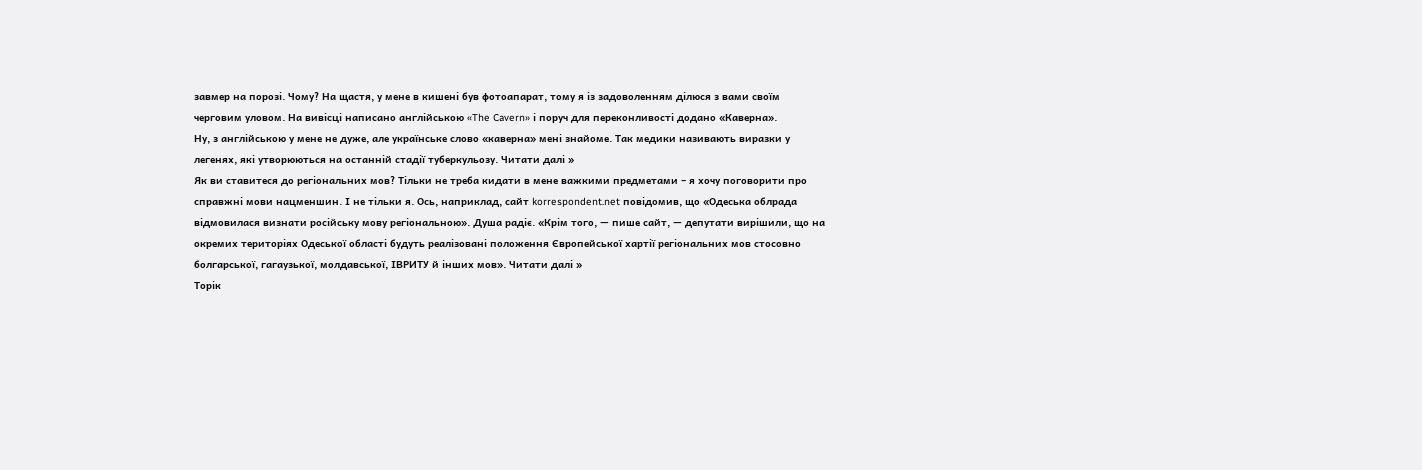завмер на порозі. Чому? На щастя, у мене в кишені був фотоапарат, тому я із задоволенням ділюся з вами своїм черговим уловом. На вивісці написано англійською «The Cavern» і поруч для переконливості додано «Каверна».
Ну, з англійською у мене не дуже, але українське слово «каверна» мені знайоме. Так медики називають виразки у легенях, які утворюються на останній стадії туберкульозу. Читати далі »
Як ви ставитеся до регіональних мов? Тільки не треба кидати в мене важкими предметами – я хочу поговорити про справжні мови нацменшин. І не тільки я. Ось, наприклад, сайт korrespondent.net повідомив, що «Одеська облрада відмовилася визнати російську мову регіональною». Душа радіє. «Крім того, — пише сайт, — депутати вирішили, що на окремих територіях Одеської області будуть реалізовані положення Європейської хартії регіональних мов стосовно болгарської, гагаузької, молдавської, ІВРИТУ й інших мов». Читати далі »
Торік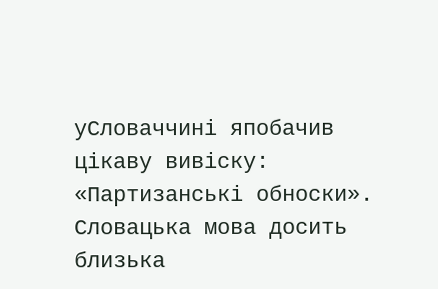уСловаччині япобачив цікаву вивіску: «Партизанські обноски». Словацька мова досить близька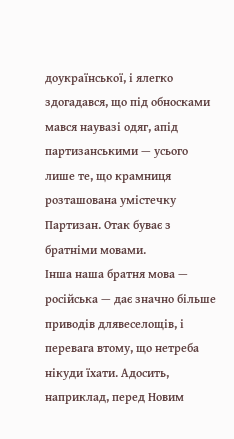доукраїнської, і ялегко здогадався, що під обносками мався наувазі одяг, апід партизанськими — усього лише те, що крамниця розташована умістечку Партизан. Отак буває з братніми мовами.
Інша наша братня мова — російська — дає значно більше приводів длявеселощів, і перевага втому, що нетреба нікуди їхати. Адосить, наприклад, перед Новим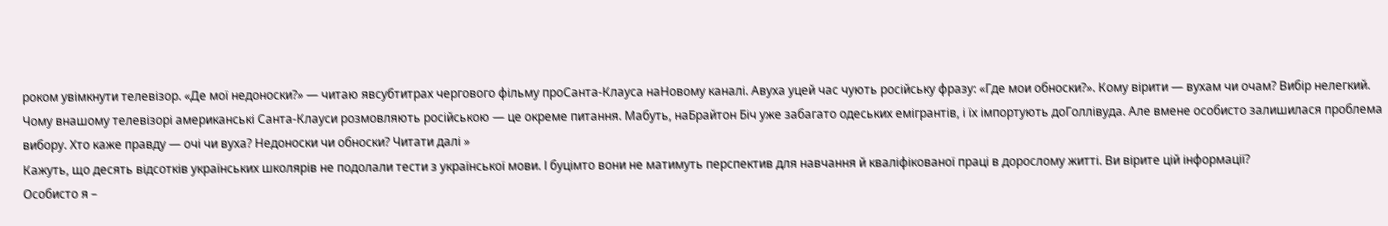роком увімкнути телевізор. «Де мої недоноски?» — читаю явсубтитрах чергового фільму проСанта-Клауса наНовому каналі. Авуха уцей час чують російську фразу: «Где мои обноски?». Кому вірити — вухам чи очам? Вибір нелегкий. Чому внашому телевізорі американські Санта-Клауси розмовляють російською — це окреме питання. Мабуть, наБрайтон Біч уже забагато одеських емігрантів, і їх імпортують доГоллівуда. Але вмене особисто залишилася проблема вибору. Хто каже правду — очі чи вуха? Недоноски чи обноски? Читати далі »
Кажуть, що десять відсотків українських школярів не подолали тести з української мови. І буцімто вони не матимуть перспектив для навчання й кваліфікованої праці в дорослому житті. Ви вірите цій інформації?
Особисто я –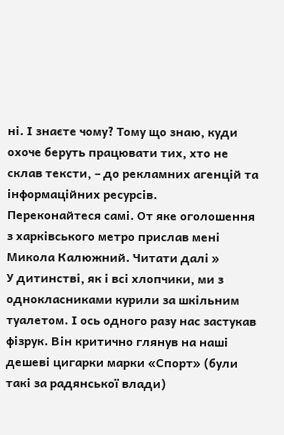ні. І знаєте чому? Тому що знаю, куди охоче беруть працювати тих, хто не склав тексти, – до рекламних агенцій та інформаційних ресурсів.
Переконайтеся самі. От яке оголошення з харківського метро прислав мені Микола Калюжний. Читати далі »
У дитинстві, як і всі хлопчики, ми з однокласниками курили за шкільним туалетом. І ось одного разу нас застукав фізрук. Він критично глянув на наші дешеві цигарки марки «Спорт» (були такі за радянської влади)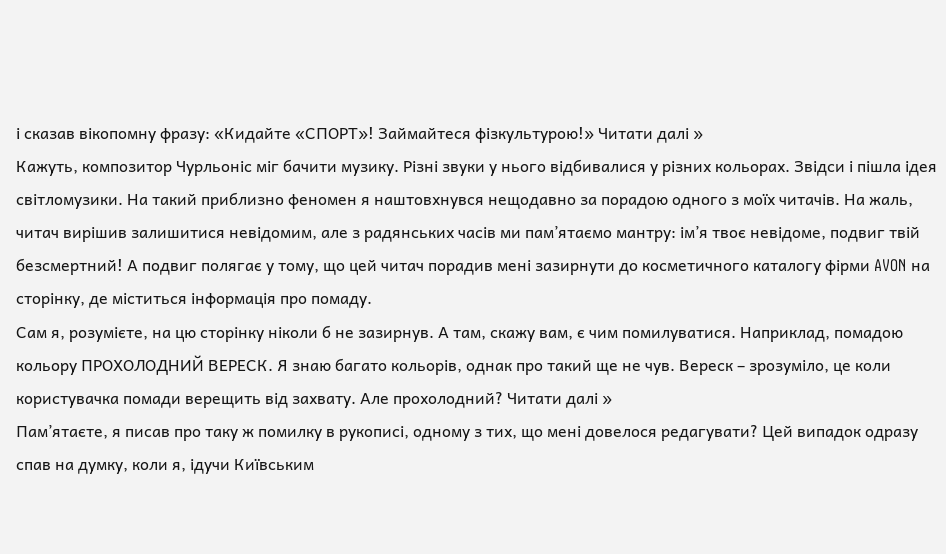і сказав вікопомну фразу: «Кидайте «СПОРТ»! Займайтеся фізкультурою!» Читати далі »
Кажуть, композитор Чурльоніс міг бачити музику. Різні звуки у нього відбивалися у різних кольорах. Звідси і пішла ідея світломузики. На такий приблизно феномен я наштовхнувся нещодавно за порадою одного з моїх читачів. На жаль, читач вирішив залишитися невідомим, але з радянських часів ми пам’ятаємо мантру: ім’я твоє невідоме, подвиг твій безсмертний! А подвиг полягає у тому, що цей читач порадив мені зазирнути до косметичного каталогу фірми AVON на сторінку, де міститься інформація про помаду.
Сам я, розумієте, на цю сторінку ніколи б не зазирнув. А там, скажу вам, є чим помилуватися. Наприклад, помадою кольору ПРОХОЛОДНИЙ ВЕРЕСК. Я знаю багато кольорів, однак про такий ще не чув. Вереск – зрозуміло, це коли користувачка помади верещить від захвату. Але прохолодний? Читати далі »
Пам’ятаєте, я писав про таку ж помилку в рукописі, одному з тих, що мені довелося редагувати? Цей випадок одразу спав на думку, коли я, ідучи Київським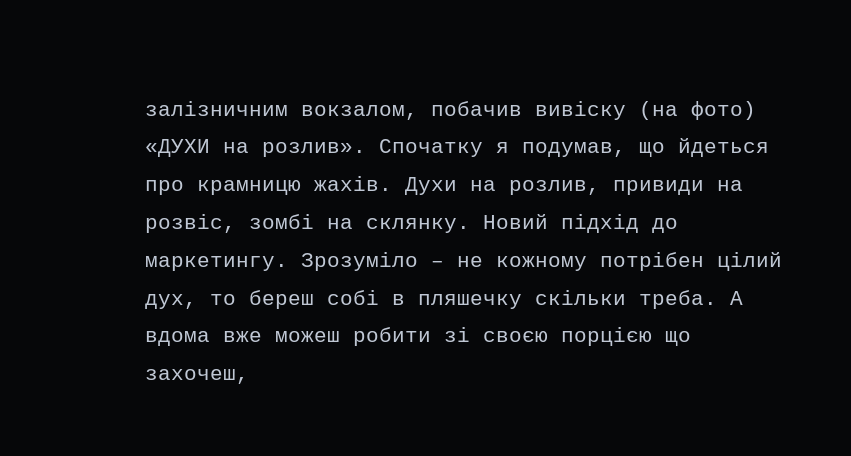залізничним вокзалом, побачив вивіску (на фото) «ДУХИ на розлив». Спочатку я подумав, що йдеться про крамницю жахів. Духи на розлив, привиди на розвіс, зомбі на склянку. Новий підхід до маркетингу. Зрозуміло – не кожному потрібен цілий дух, то береш собі в пляшечку скільки треба. А вдома вже можеш робити зі своєю порцією що захочеш,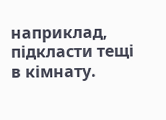наприклад, підкласти тещі в кімнату.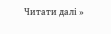Читати далі »